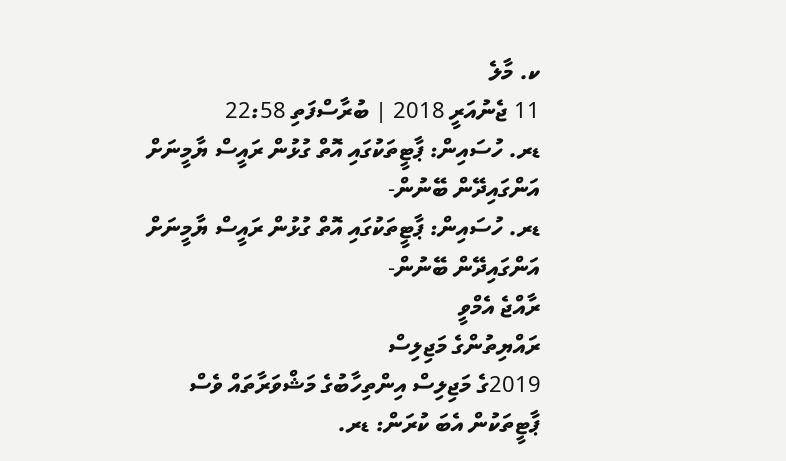ކ. މާލެ
11 ޖެނުއަރީ 2018 | ބުރާސްފަތި 22:58
ޑރ. ހުސައިން: ޕާޓީތަކުގައި އޮތް ގުޅުން ރައީސް ޔާމީނަށް އަންގައިދޭން ބޭނުން-
ޑރ. ހުސައިން: ޕާޓީތަކުގައި އޮތް ގުޅުން ރައީސް ޔާމީނަށް އަންގައިދޭން ބޭނުން-
ރާއްޖެ އެމްވީ
ރައްޔިތުންގެ މަޖިލިސް
2019ގެ މަޖިލިސް އިންތިހާބުގެ މަޝްވަރާތައް ވެސް ޕާޓީތަކުން އެބަ ކުރަން: ޑރ.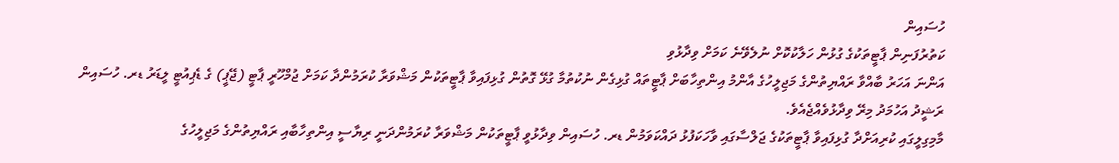ހުސައިން
ކަތުރުފަނިން ޕާޓީތަކުގެ ގުޅުން ހަލާކުކޮށް ނުލެވޭނެ ކަމަށް ވިދާޅުވި
އަންނަ އަހަރު ބާއްވާ ރައްޔިތުންގެ މަޖިލީހުގެ އާންމު އިންތިހާބަށް ޕާޓީތައް ގުޅިގެން ނުކުތުމާ ގުޅޭ ގޮތުން ގުޅިފައިވާ ޕާޓީތަކުން މަޝްވަރާ ކުރަމުންދާ ކަމަށް ޖުމްހޫރީ ޕާޓީ (ޖޭޕީ) ގެ ޑެޕިއުޓީ ލީޑަރު ޑރ. ހުސައިން ރަޝީދު އަހުމަދު މިރޭ ވިދާޅުވެއްޖެއެވެ.
މާމިގިލީގައި ކުރިއަށްދާ ގުޅިފައިވާ ޕާޓީތަކުގެ ޖަލްސާގައި ވާހަކަފުޅު ދައްކަވަމުން ޑރ. ހުސައިން ވިދާޅުވީ ޕާޓީތަކުން މަޝްވަރާ ކުރަމުންދަނީ ރިޔާސީ އިންތިހާބާއި ރައްޔިތުންގެ މަޖިލީހުގެ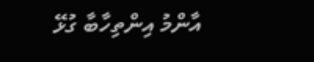އާންމު އިންތިހާބާ ގުޅޭ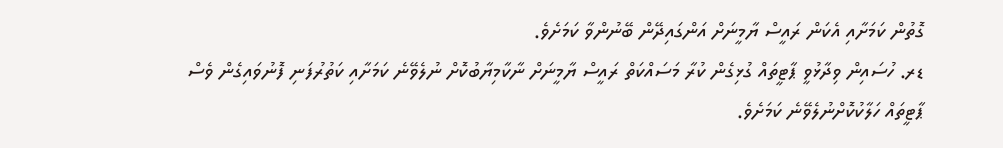ގޮތުން ކަމަށާއި އެކަން ރައީސް ޔާމީނަށް އަންގައިދޭން ބޭނުންވާ ކަމަށެވެ.
ޑރ. ހުސައިން ވިދާޅުވީ ޕާޓީތައް ގުޅިގެން ކުރާ މަސައްކަތް ރައީސް ޔާމީނަށް ނާކާމިޔާބުކޮށް ނުލެވޭނެ ކަމަށާއި ކަތުރުފަނި ފޮނުވައިގެން ވެސް ޕާޓީތައް ހަލާކުކޮށްނުލެވޭނެ ކަމަށެވެ.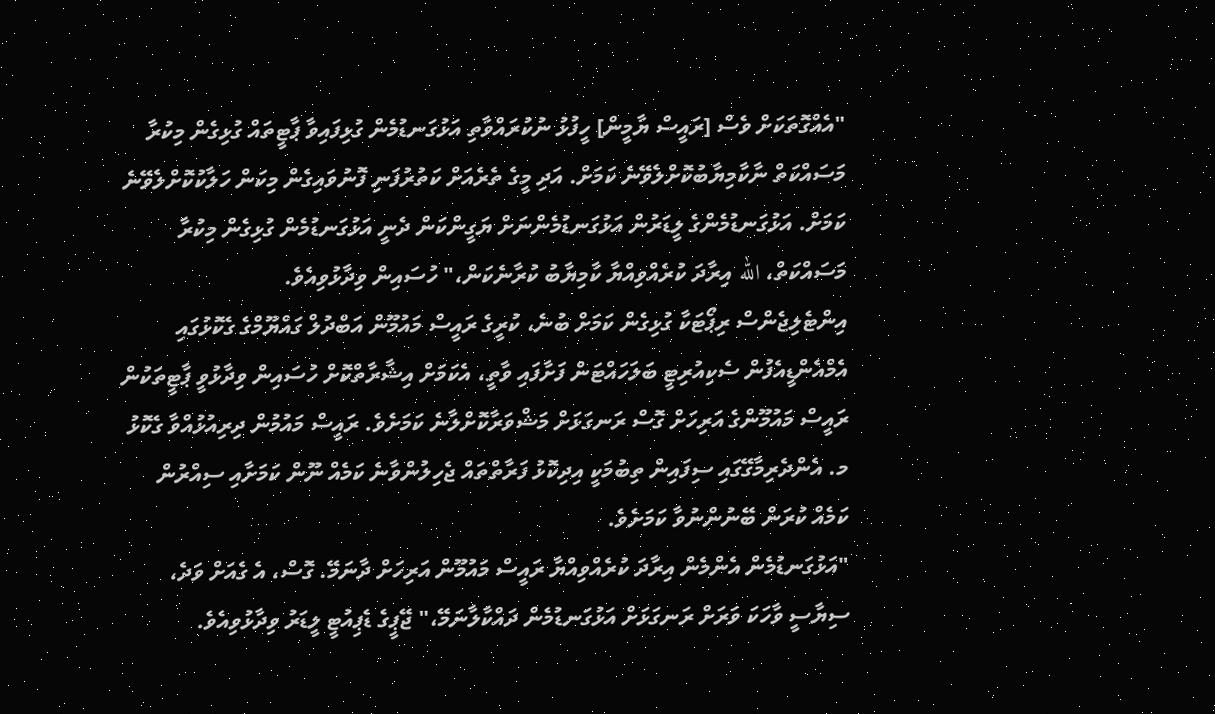"އެއްގޮތަކަށް ވެސް [ރައީސް ޔާމީން] ހީފުޅު ނުކުރައްވާތި އަޅުގަނޑުމެން ގުޅިފައިވާ ޕާޓީތައް ގުޅިގެން މިކުރާ މަސައްކަތް ނާކާމިޔާބުކޮށްލެވޭނެ ކަމަށް. އަދި މީގެ ތެރެއަށް ކަތުރުފަނި ފޮނުވައިގެން މިކަން ހަލާކުކޮށްލެވޭނެ ކަމަށް. އަޅުގަނޑުމެންގެ ލީޑަރުން އަޅުގަނޑުމެންނަށް ޔަގީންކަން ދެނީ އަޅުގަނޑުމެން ގުޅިގެން މިކުރާ މަސައްކަތް، الله އިރާދަ ކުރެއްވިއްޔާ ކާމިޔާބު ކުރާނެކަން،" ހުސައިން ވިދާޅުވިއެވެ.
އިންޓެލިޖެންސް ރިޕޯޓަކާ ގުޅިގެން ކަމަށް ބުނެ، ކުރީގެ ރައީސް މައުމޫން އަބްދުލް ގައްޔޫމްގެ ގެކޮޅުގައި އެމްއެންޑީއެފުން ސެކިއުރިޓީ ބަލަހައްޓަން ފަށާފައި ވާތީ، އެކަމަށް އިޝާރާތްކޮށް ހުސައިން ވިދާޅުވީ ޕާޓީތަކުން ރައީސް މައުމޫންގެ އަރިހަށް ގޮސް ރަނގަޅަށް މަޝްވަރާކޮށްލާނެ ކަމަށެވެ. ރައީސް މައުމުން ދިރިއުޅުއްވާ ގެކޮޅު މ. އެންދެރިމާގޭގައި ސިފައިން ތިބުމަކީ އިދިކޮޅު ފަރާތްތައް ޖެހިލުންވާނެ ކަމެއް ނޫން ކަމަށާއި ސިއްރުން ކަމެއް ކުރަން ބޭނުންނުވާ ކަމަށެވެ.
"އަޅުގަނޑުމެން އެންމެން އިރާދަ ކުރެއްވިއްޔާ ރައީސް މައުމޫން އަރިހަށް ދާނަމޭ. ގޮސް، އެ ގެއަށް ވަދެ، ސިޔާސީ ވާހަކަ ވަރަށް ރަނގަޅަށް އަޅުގަނޑުމެން ދައްކާލާނަމޭ،" ޖޭޕީގެ ޑެޕިއުޓީ ލީޑަރު ވިދާޅުވިއެވެ.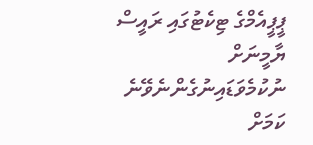ޕީޕީއެމްގެ ޓިކެޓުގައި ރައީސް ޔާމީނަށް ނުކުމެވަޑައިނުގެންނެވޭނެ ކަމަށް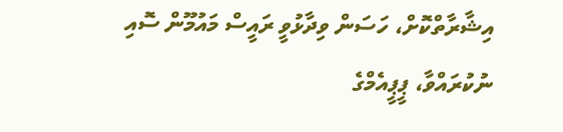އިޝާރާތްކޮށް، ހަސަން ވިދާޅުވީ ރައީސް މައުމޫން ސޮއި ނުކުރައްވާ، ޕީޕީއެމްގެ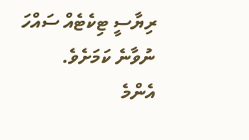ރިޔާސީ ޓިކެޓެއް ސައްހަ ނުވާނެ ކަމަށެވެ.
އެންމެ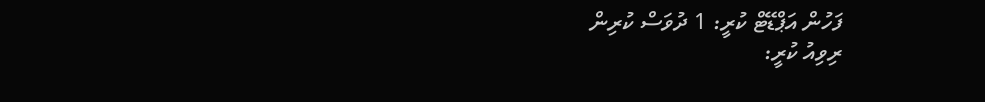ފަހުން އަޕްޑޭޓް ކުރީ: 1 ދުވަސް ކުރިން
ރިވިއު ކުރީ: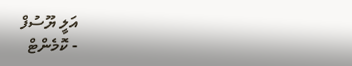އަލީ ޔޫސުފް
- ކޮމެންޓް